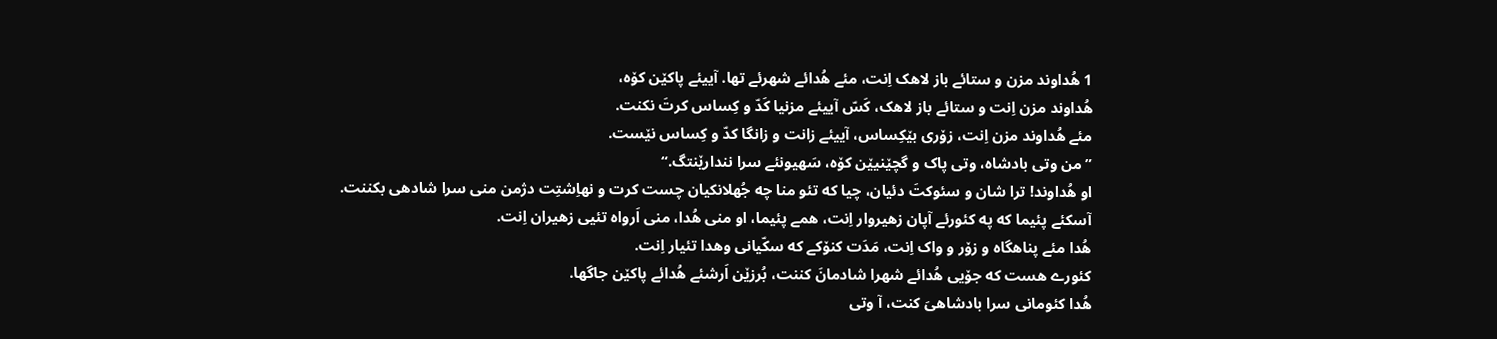1 هُداوند مزن و ستائے باز لاهک اِنت، مئے هُدائے شهرئے تها. آییئے پاکێن کۆه،
هُداوند مزن اِنت و ستائے باز لاهک، کَسّ آییئے مزنیا کَدّ و کِساس کرتَ نکنت.
مئے هُداوند مزن اِنت، زۆری بێکِساس، آییئے زانت و زانگا کدّ و کِساس نێست.
”من وتی بادشاه، وتی پاک و گچێنیێن کۆه، سَهیونئے سرا نندارێنتگ.“
او هُداوند! ترا شان و سئوکتَ دئیان، چیا که تئو منا چه جُهلانکیان چست کرت و نهاِشتِت دژمن منی سرا شادهی بکننت.
آسکئے پئیما که په کئورئے آپان زهیروار اِنت، همے پئیما، او منی هُدا، منی اَرواه تئیی زهیران اِنت.
هُدا مئے پناهگاه و زۆر و واک اِنت، مَدَت کنۆکے که سکّیانی وهدا تئیار اِنت.
کئورے هست که جۆیی هُدائے شهرا شادمانَ کننت، بُرزێن اَرشئے هُدائے پاکێن جاگها.
هُدا کئومانی سرا بادشاهیَ کنت، آ وتی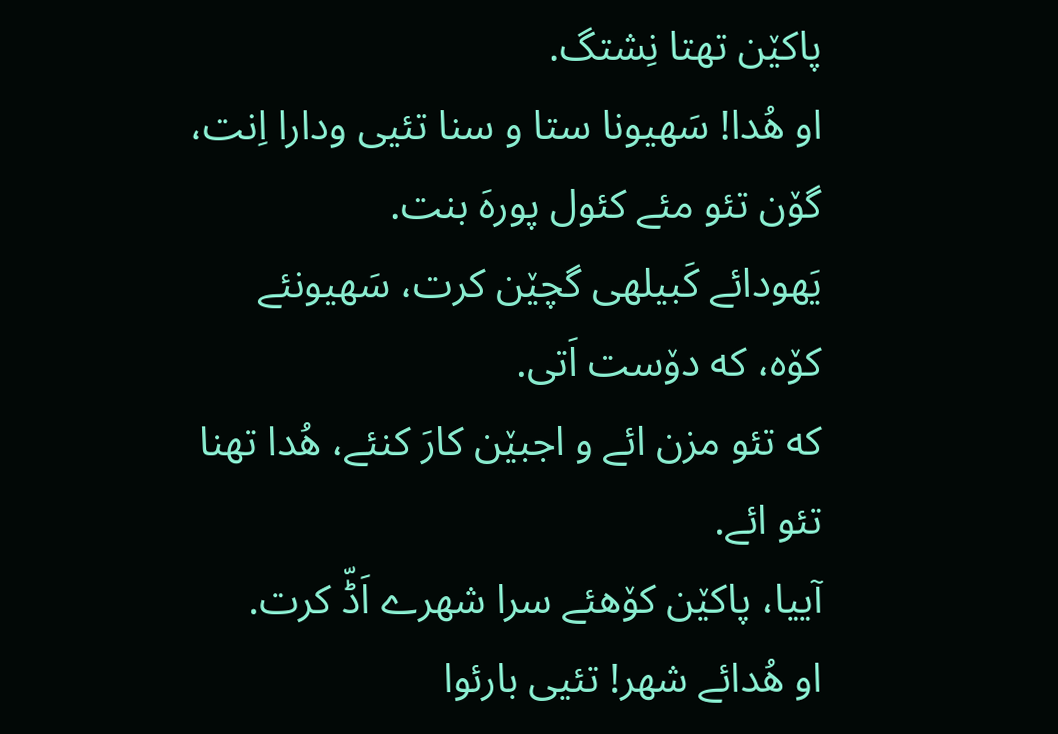پاکێن تهتا نِشتگ.
او هُدا! سَهیونا ستا و سنا تئیی ودارا اِنت، گۆن تئو مئے کئول پورهَ بنت.
یَهودائے کَبیلهی گچێن کرت، سَهیونئے کۆه، که دۆست اَتی.
که تئو مزن ائے و اجبێن کارَ کنئے، هُدا تهنا تئو ائے.
آییا، پاکێن کۆهئے سرا شهرے اَڈّ کرت.
او هُدائے شهر! تئیی بارئوا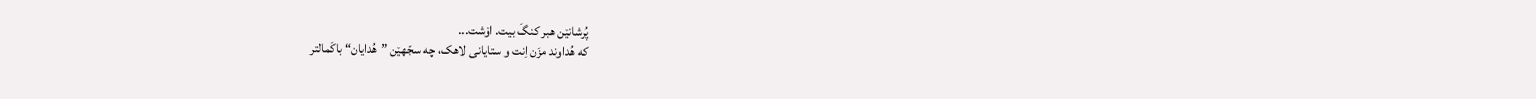پُرشانێن هبر کنگَ بیت. اۆشت...
که هُداوند مزَن اِنت و ستایانی لاهک، چه سجّهێن ”هُدایان“ باکَمالتر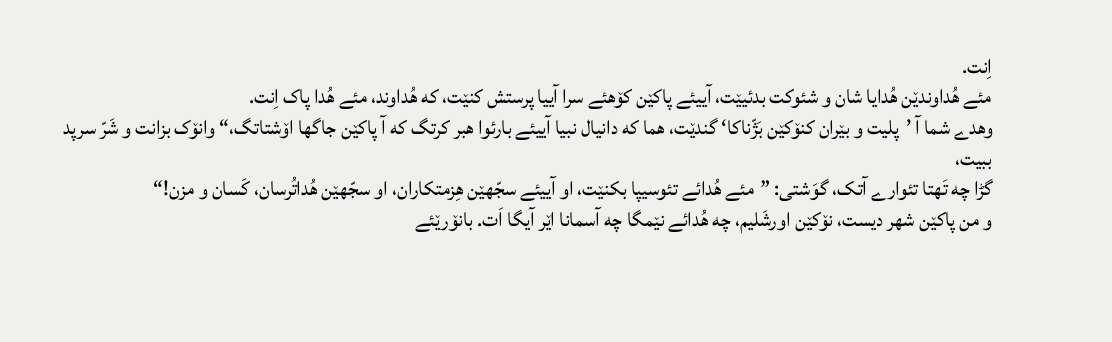اِنت.
مئے هُداوندێن هُدایا شان و شئوکت بدئیێت، آییئے پاکێن کۆهئے سرا آییا پرستش کنێت، که هُداوند، مئے هُدا پاک اِنت.
وهدے شما آ ’پلیت و بێران کنۆکێن بَژّناکا‘ گندێت، هما که دانیال نبیا آییئے بارئوا هبر کرتگ که آ پاکێن جاگها اۆشتاتگ،“ وانۆک بزانت و شَرّ سرپد ببیت،
گڑا چه تَهتا تئوارے آتک، گوَشتی: ”مئے هُدائے تئوسیپا بکنێت، او آییئے سجّهێن هِزمتکاران، او سجّهێن هُداتُرسان، کَسان و مزن!“
و من پاکێن شهر دیست، نۆکێن اورشَلیم، چه هُدائے نێمگا چه آسمانا اێر آیگا اَت. بانۆرێئے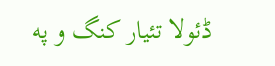ڈئولا تئیار کنگ و په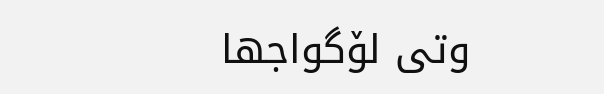وتی لۆگواجها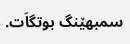سمبهێنگ بوتگاَت.